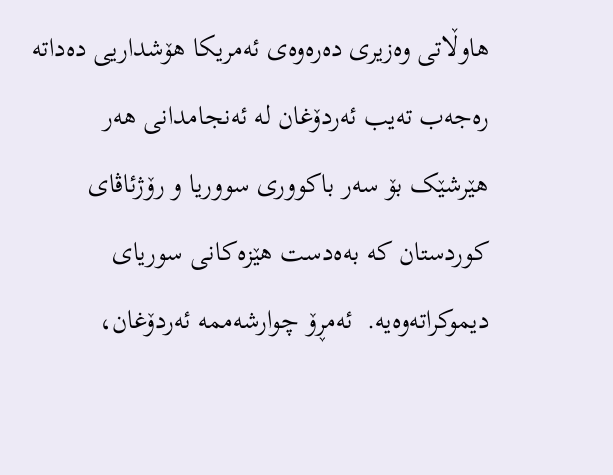هاوڵاتى وه‌زیرى ده‌ره‌وه‌ى ئه‌مریکا هۆشداریى ده‌داته‌ ره‌جه‌ب ته‌یب ئه‌ردۆغان له‌ ئه‌نجامدانى هه‌ر هێرشێک بۆ سه‌ر باکوورى سووریا و رۆژئاڤاى کوردستان که‌ به‌ه‌دست هێزه‌کانى سوریاى دیموکراته‌وه‌یه‌.  ئه‌مڕۆ چوارشه‌ممه‌ ئه‌ردۆغان،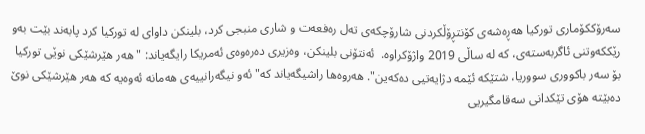سه‌رۆککۆمارى تورکیا هه‌ڕه‌شه‌ى کۆنتڕۆڵکردنى شارۆچکه‌ى ته‌ل ره‌فعه‌ت و شارى منبجى کرد، بلینکن داواى له‌ تورکیا کرد پابه‌ند بێت به‌و رێککه‌وتنى ئاگربه‌سته‌ی، که‌ له‌ ساڵى 2019 واژۆکراوه‌.  ئەنتۆنی بلینکن، وه‌زیرى ده‌ره‌وه‌ى ئه‌مریکا رایگه‌یاند: "هه‌ر هێرشێکى نوێى تورکیا بۆ سه‌ر باکوورى سووریا، شتێکه‌ ئێمه‌ دژایه‌تیى ده‌که‌ین". هه‌روه‌ها راشیگه‌یاند که‌" ئه‌و نیگه‌رانییه‌ى هه‌مانه‌ ئه‌وه‌یه‌ که‌ هه‌ر هێرشێکى نوێ ده‌بێته‌ هۆى تێکدانى سه‌قامگیریى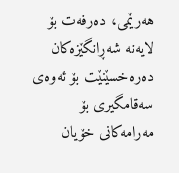هه‌رێمی، ده‌رفه‌ت بۆ لایه‌نه‌ شه‌ڕانگێزه‌کان ده‌ره‌خسێنێت بۆ ئه‌وه‌ى سه‌قامگیرى بۆ مه‌رامه‌کانى خۆیان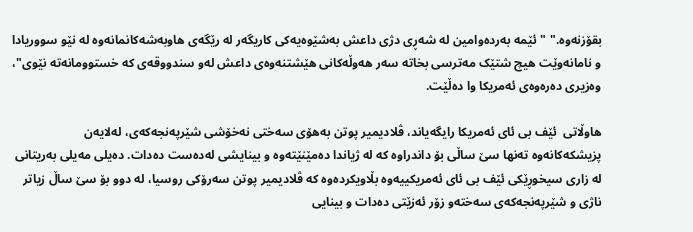بقۆزنه‌وه‌." "ئێمه‌ به‌رده‌وامین له‌ شه‌ڕى دژى داعش به‌شێوه‌یه‌کى کاریگه‌ر له‌ رێگه‌ى هاوبه‌شه‌کانمانه‌وه‌ له‌ نێو سووریادا و نامانه‌وێت هیچ شتێک مه‌ترسى بخاته‌ سه‌ر هه‌وڵه‌کانى هێشتنه‌وه‌ى داعش له‌و سندووقه‌ى که‌ خستوومانه‌ته‌ نێوی"، وه‌زیرى ده‌ره‌وه‌ى ئه‌مریکا وا ده‌ڵێت.

هاوڵاتى  ئێف بى ئاى ئه‌مریکا رایگه‌یاند، ڤلادیمیر پوتن به‌هۆى سه‌ختى نه‌خۆشى شێرپه‌نجه‌که‌ی، له‌لایه‌ن پزیشکه‌کانه‌وه‌ ته‌نها سێ ساڵى بۆ داندراوه‌ که‌ له‌ ژیاندا ده‌مێنێته‌وه‌ و بینایشى له‌ده‌ست ده‌دات. ده‌یلى مه‌یلى به‌ریتانى له‌ زارى سیخوڕێکى ئێف بى ئاى ئه‌مریکییه‌وه‌ بڵاویکرده‌وه‌ که‌ ڤلادیمیر پوتن سه‌رۆکى روسیا، له‌ دوو بۆ سێ ساڵ زیاتر ناژى و شێرپه‌نجه‌که‌ى سه‌خته‌و زۆر ئه‌زێتى ده‌دات و بینایى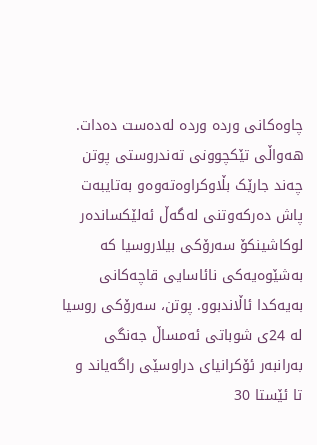چاوه‌کانى ورده‌ ورده‌ له‌ده‌ست ده‌دات. هه‌واڵى تێکچوونى ته‌ندروستى پوتن چه‌ند جارێک بڵاوکراوه‌ته‌وه‌و به‌تایبه‌ت پاش ده‌رکه‌وتنى له‌گه‌ڵ ئه‌لێکسانده‌ر لوکاشینکۆ سه‌رۆکى بیلاروسیا که‌ به‌شێوه‌یه‌کى نائاسایى قاچه‌کانى به‌یه‌کدا ئاڵاندبوو. پوتن، سه‌رۆکى روسیا له‌ 24ى شوباتى ئه‌مساڵ جه‌نگى به‌رانبه‌ر ئۆکرانیاى دراوسێى راگه‌یاند و تا ئێستا 30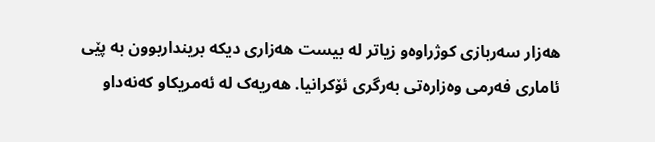هه‌زار سه‌ربازى کوژراوه‌و زیاتر له‌ بیست هه‌زارى دیکه‌ برینداربوون به‌ پێى ئامارى فه‌رمى وه‌زاره‌تى به‌رگرى ئۆکرانیا. هه‌ریه‌ک له‌ ئه‌مریکاو که‌نه‌داو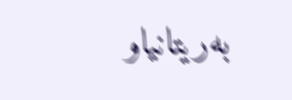به‌ریتانیاو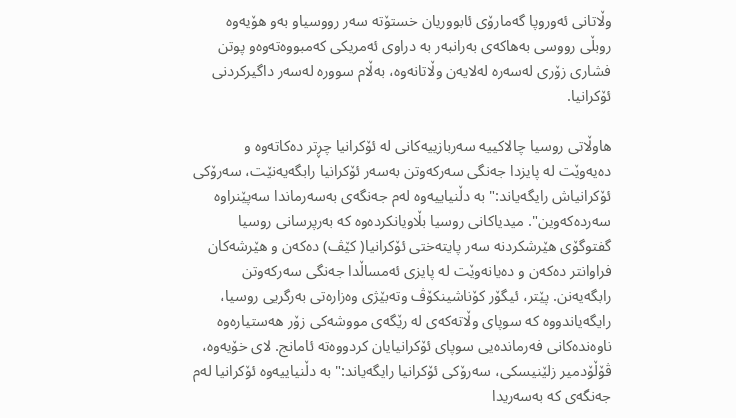وڵاتانى ئه‌وروپا گه‌مارۆى ئابووریان خستۆته‌ سه‌ر رووسیاو به‌و هۆیه‌وه‌ روبڵى رووسى به‌هاکه‌ى به‌رانبه‌ر به‌ دراوى ئه‌مریکى که‌مبووه‌ته‌وه‌و پوتن فشارى زۆرى له‌سه‌ره‌ له‌لایه‌ن وڵاتانه‌وه‌، به‌ڵام سووره‌ له‌سه‌ر داگیرکردنى ئۆکرانیا.

هاوڵاتى ‌روسیا چالاکییه‌ سه‌ربازییه‌کانى له‌ ئۆکرانیا چڕتر ده‌کاته‌وه‌ و ده‌یه‌وێت له‌ پایزدا جه‌نگى سه‌رکه‌وتن به‌سه‌ر ئۆکرانیا رابگه‌یه‌نێت، سه‌رۆکی ئۆکرانیاش رایگەیاند:" بە دڵنیاییەوە لەم جەنگەی بەسەرماندا سەپێنراوە سەردەکەوين". میدیاکانى روسیا بڵاویانکرده‌وه‌ که‌ به‌رپرسانى روسیا گفتوگۆى هێرشکردنه‌ سه‌ر پایته‌ختى ئۆكرانیا( کێڤ) ده‌که‌ن و هێرشه‌کان فراوانتر ده‌که‌ن و ده‌یانه‌وێت له‌ پایزى ئه‌مساڵدا جه‌نگى سه‌رکه‌وتن رابگه‌یه‌نن. پێتر، ئیگۆر کۆناشینکۆڤ وته‌بێژى وه‌زاره‌تى به‌رگریى روسیا، رایگه‌یاندووه‌ که‌ سوپاى وڵاته‌که‌ى له‌ رێگه‌ى مووشه‌کى زۆر هه‌ستیاره‌وه‌ ناوه‌نده‌کانى فه‌رمانده‌یى سوپاى ئۆکرانیایان کردووه‌ته‌ ئامانج. لاى خۆیه‌وه‌، ڤۆڵۆدمیر زلێنیسکی، سه‌رۆکی ئۆکرانیا رایگەیاند:" بە دڵنیاییەوە ئۆکرانیا لەم جەنگەی کە بەسەریدا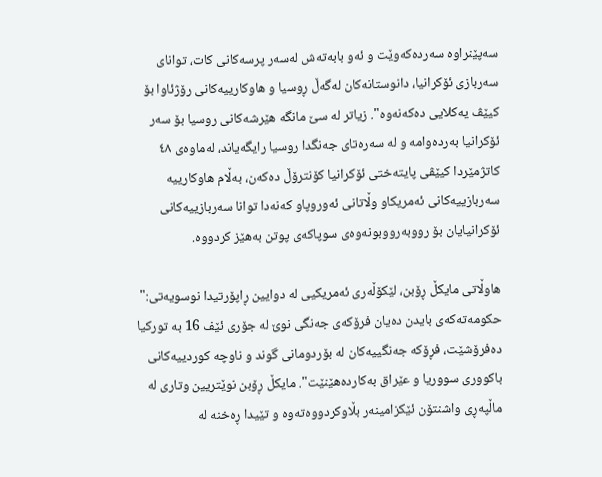سەپێنراوە سەردەکەوێت و ئەو بابەتەش لەسەر پرسەکانی کات، توانای سەربازی ئۆکرانیا، دانوستانەکان لەگەڵ ڕوسیا و هاوکارییەکانی رۆژئاوا بۆ کیێڤ یەکلایی دەکەنەوە". زیاتر له‌ سێ مانگه‌ هێرشه‌کانى روسیا بۆ سه‌ر ئۆکرانیا به‌رده‌وامه‌ و له‌ سه‌ره‌تاى جه‌نگدا روسیا رایگه‌یاند، له‌ماوه‌ى ٤٨ کاتژمێردا کیێڤى پایته‌ختى ئۆکرانیا کۆنترۆڵ ده‌که‌ن، به‌ڵام هاوکارییه‌ سه‌ربازییه‌کانى ئه‌مریکاو وڵاتانى ئه‌وروپاو که‌نه‌دا توانا سه‌ربازییه‌کانى ئۆکرانیایان بۆ رووبه‌رووبونه‌وه‌ى سوپاکه‌ى پوتن به‌هێز کردووه‌.

هاوڵاتى ‌مایکڵ ڕۆبن، لێکۆڵه‌رى ئه‌مریکیى له‌ دوایین ڕاپۆرتیدا نوسویه‌تى:" حکومه‌ته‌که‌ى بایدن ده‌یان فرۆکه‌ى جه‌نگى نوێ له‌ جۆرى ئێف 16 به‌ تورکیا ده‌فرۆشێت، فڕۆکه‌ جه‌نگییه‌کان له‌ بۆردومانى گوند و ناوچه‌ کوردییه‌کانى باکوورى سووریا و عێراق به‌کارده‌هێنێت". مایکڵ ڕۆبن نوێتریین وتارى له‌ ماڵپه‌ڕى واشنتۆن ئێکزامینه‌ر بڵاوکردووه‌ته‌وه‌ و تێیدا ڕه‌خنه‌ له‌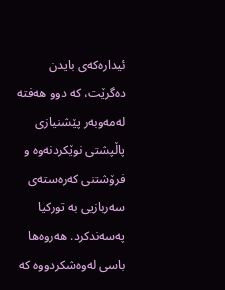ئیداره‌که‌ى بایدن ده‌گرێت، که‌ دوو هه‌فته‌ له‌مه‌وبه‌ر پێشنیازى پاڵپشتى نوێکردنه‌وه‌ و فرۆشتنى که‌ره‌سته‌ى سه‌ربازیى به‌ تورکیا په‌سه‌ندکرد. هه‌روه‌ها باسى له‌وه‌شکردووه‌ که‌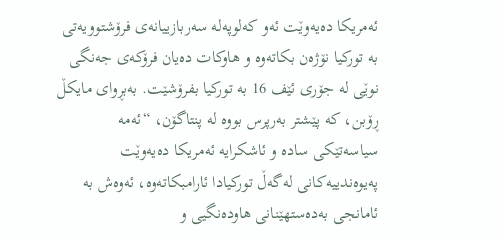ئه‌مریکا ده‌یه‌وێت ئه‌و که‌لوپه‌له‌ سه‌ربازییانه‌ى فرۆشتوویه‌تى به‌ تورکیا نۆژه‌ن بکاته‌وه‌ و هاوکات ده‌یان فرۆکه‌ى جه‌نگى نوێى له‌ جۆرى ئێف 16 به‌ تورکیا بفرۆشێت. به‌بڕواى مایکڵ ڕۆبن، که‌ پێشتر به‌رپرس بووه‌ له‌ پنتاگۆن، “ئه‌مه‌ سیاسه‌تێکى ساده‌ و ئاشکرایه‌ ئه‌مریکا ده‌یه‌وێت په‌یوه‌ندییه‌کانى له‌گه‌ڵ تورکیادا ئارامبکاته‌وه‌، ئه‌وه‌ش به‌ ئامانجى به‌ده‌ستهێنانى هاوده‌نگیى و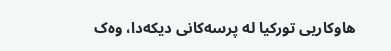هاوکاریى تورکیا له‌ پرسه‌کانى دیکه‌دا، وه‌ک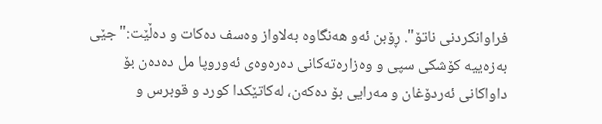فراوانکردنى ناتۆ". ڕۆبن ئه‌و هه‌نگاوه‌ به‌لاواز وه‌سف ده‌کات و ده‌ڵێت:" جێى به‌زه‌ییه‌ کۆشکى سپى و وه‌زاره‌ته‌کانى ده‌ره‌وه‌ى ئه‌وروپا مل ده‌ده‌ن بۆ داواکانى ئه‌ردۆغان و مه‌رایى بۆ ده‌که‌ن، له‌کاتێکدا کورد و قوبرس و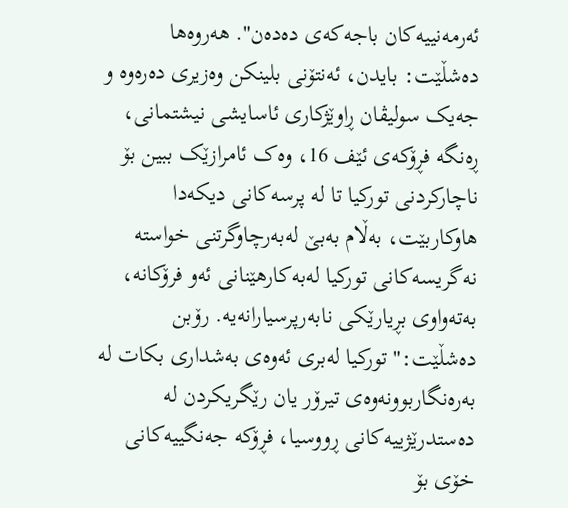ئه‌رمه‌نییه‌کان باجه‌که‌ى ده‌ده‌ن". هه‌روه‌ها ده‌شڵێت: بایدن، ئه‌نتۆنى بلینکن وه‌زیرى ده‌ره‌وه‌ و جه‌یک سولیڤان ڕاوێژکارى ئاسایشى نیشتمانی، ڕه‌نگه‌ فڕۆکه‌ى ئێف 16، وه‌ک ئامرازێک ببین بۆ ناچارکردنى تورکیا تا له‌ پرسه‌کانى دیکه‌دا هاوکاربێت، به‌ڵام به‌بێ له‌به‌رچاوگرتنى خواسته‌ نه‌گریسه‌کانى تورکیا له‌به‌کارهێنانى ئه‌و فرۆکانه‌، به‌ته‌واوى بڕیارێکى نابه‌رپرسیارانه‌یه‌. رۆبن ده‌شڵێت:" تورکیا له‌برى ئه‌وه‌ى به‌شدارى بکات له‌ به‌ره‌نگاربوونه‌وه‌ى تیرۆر یان رێگریکردن له‌ ده‌ستدرێژییه‌کانى ڕووسیا، فڕۆکه‌ جه‌نگییه‌کانى خۆى بۆ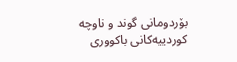بۆردومانى گوند و ناوچه‌ کوردییه‌کانى باکوورى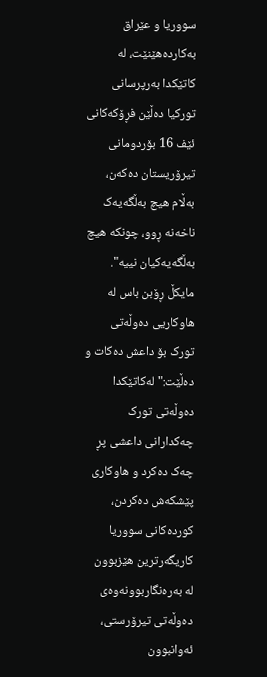سووریا و عێراق به‌کارده‌هێنێت، له‌ کاتێکدا به‌رپرسانى تورکیا ده‌ڵێن فڕۆکه‌کانى ئێف 16 بۆردومانى تیرۆریستان ده‌که‌ن، به‌ڵام هیچ به‌ڵگه‌یه‌ک ناخه‌نه‌ ڕوو، چونکه‌ هیچ به‌ڵگه‌یه‌کیان نییه‌". مایکڵ ڕۆبن باس له‌ هاوکاریى ده‌وڵه‌تى تورک بۆ داعش ده‌کات و ده‌ڵێت:" له‌کاتێکدا ده‌وڵه‌تى تورک چه‌کدارانى داعشى پڕ چه‌ک ده‌کرد و هاوکارى پێشکه‌ش ده‌کردن، کورده‌کانى سووریا کاریگه‌رترین هێزبوون له‌ به‌ره‌نگاربوونه‌وه‌ى ده‌وڵه‌تى تیرۆرستی، ئه‌وانبوون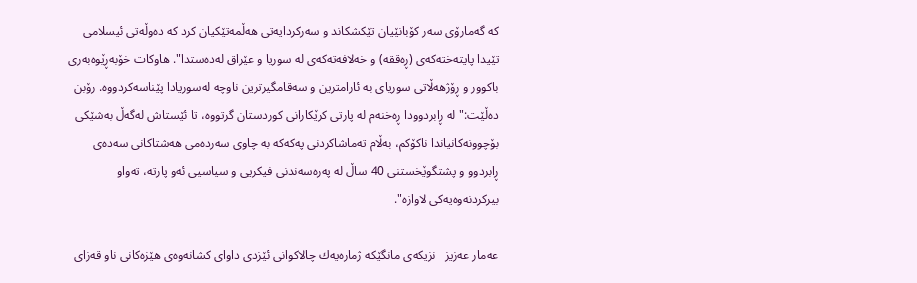که‌ گه‌مارۆى سه‌ر کۆبانێیان تێکشکاند و سه‌رکردایه‌تى هه‌ڵمه‌تێکیان کرد که‌ ده‌وڵه‌تى ئیسلامى تێیدا پایته‌خته‌که‌ى (ڕه‌ققه‌) و خه‌لافه‌ته‌که‌ى له‌ سوریا و عێراق له‌ده‌ستدا". هاوکات خۆبه‌ڕێوه‌به‌رى باکوور و ڕۆژهه‌ڵاتى سوریاى به‌ ئارامترین و سه‌قامگیرترین ناوچه‌ له‌سوریادا پێناسه‌کردووه‌. رۆبن ده‌ڵێت:" له‌ ڕابردوودا ڕه‌خنه‌م له‌ پارتى کرێکارانى کوردستان گرتووه‌، تا ئێستاش له‌گه‌ڵ به‌شێکى بۆچوونه‌کانیاندا ناکۆکم، به‌ڵام ته‌ماشاکردنى په‌که‌که‌ به‌ چاوى سه‌رده‌مى هه‌شتاکانى سه‌ده‌ى ڕابردوو و پشتگوێخستنى 40 ساڵ له‌ په‌ره‌سه‌ندنى فیکریى و سیاسیى ئه‌و پارته‌، ته‌واو بیرکردنه‌وه‌یه‌کى لاوازه‌".

عەمار عەزیز   نزیكەی مانگێكە ژمارەیەك چالاكوانی ئێزدی داوای كشانەوەی هێزەكانی ناو قەزای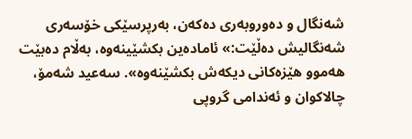شەنگال و دەوروبەری دەكەن، بەرپرسێكی خۆسەری شەنگالیش دەڵێت:» ئامادەین بكشێینەوە، بەڵام دەبێت هەموو هێزەكانی دیكەش بكشێنەوە». سەعید شەمۆ، چالاكوان و ئەندامی گروپی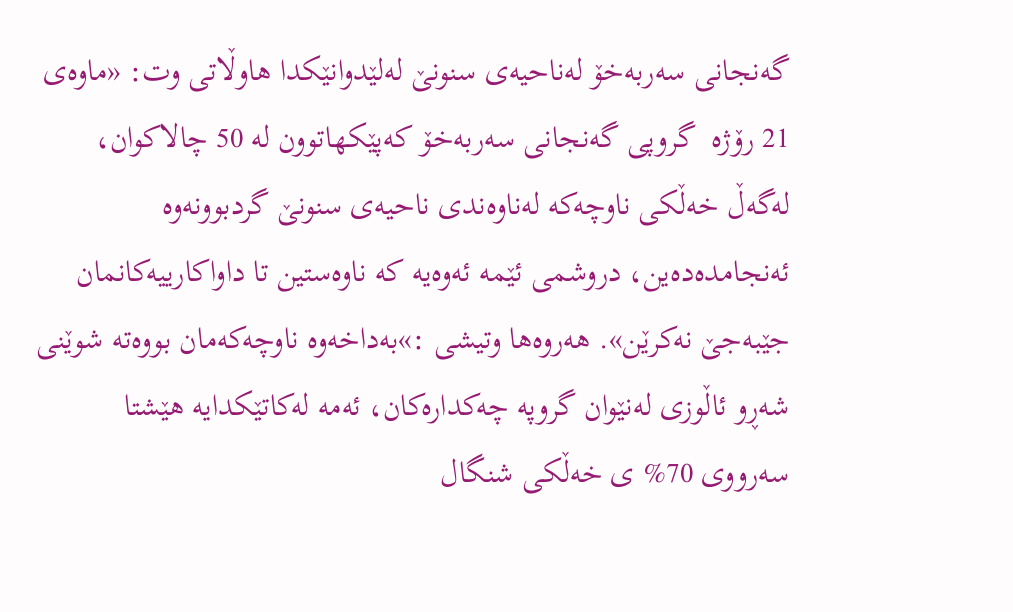گەنجانی سەربەخۆ لەناحیەی سنونێ لەلێدوانێكدا هاوڵاتى وت: «ماوەی 21 رۆژە  گروپی گەنجانی سەربەخۆ كەپێكهاتوون لە 50 چالاكوان، لەگەڵ خەڵكی ناوچەكە لەناوەندی ناحیەی سنونێ گردبوونەوە ئەنجامدەدەین، دروشمی ئێمە ئەوەیە كە ناوەستین تا داواكارییەكانمان جێبەجێ نەكرێن». هەروەها وتیشی :»بەداخەوە ناوچەكەمان بووەتە شوێنی شەڕو ئاڵوزی لەنێوان گروپە چەكدارەكان، ئەمە لەكاتێكدایە هێشتا سەرووی 70% ی خەڵكی شنگال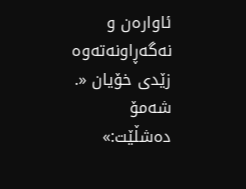ئاوارەن و نەگەڕاونەتەوە زێدی خۆیان «. شەمۆ  دەشڵێت:»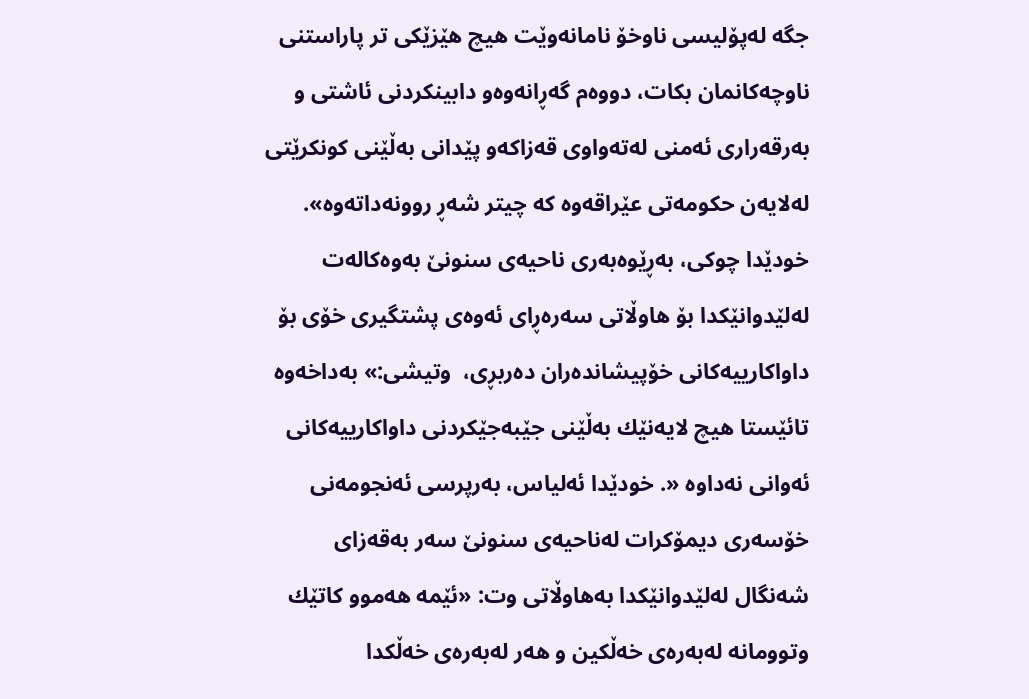جگە لەپۆلیسی ناوخۆ نامانەوێت هیچ هێزێكی تر پاراستنی ناوچەكانمان بكات، دووەم گەڕانەوەو دابینكردنی ئاشتی و بەرقەراری ئەمنی لەتەواوی قەزاكەو پێدانی بەڵێنی كونكرێتی لەلایەن حكومەتی عێراقەوە كە چیتر شەڕ روونەداتەوە». خودێدا چوكی، بەڕێوەبەری ناحیەی سنونێ بەوەكالەت لەلێدوانێكدا بۆ هاوڵاتى سەرەڕای ئەوەی پشتگیری خۆی بۆ داواكارییەكانی خۆپیشاندەران دەربڕی،  وتیشی:» بەداخەوە تائێستا هیچ لایەنێك بەڵێنی جێبەجێكردنی داواكارییەكانی ئەوانی نەداوە «. خودێدا ئەلیاس، بەرپرسی ئەنجومەنی خۆسەری دیمۆكرات لەناحیەی سنونێ سەر بەقەزای شەنگال لەلێدوانێكدا بەهاوڵاتى وت: «ئێمە هەموو كاتێك وتوومانە لەبەرەی خەڵكین و هەر لەبەرەی خەڵكدا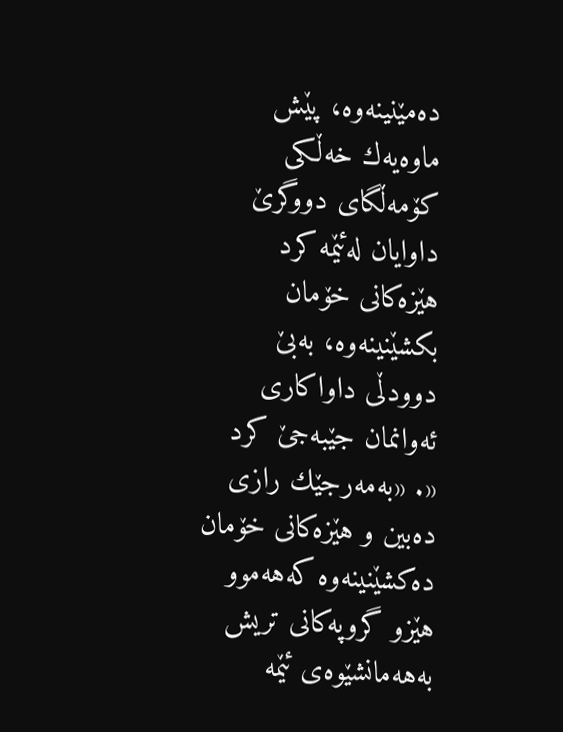دەمێنینەوە، پێش ماوەیەك خەڵكی كۆمەڵگای دووگرێ داوایان لەئێمە كرد هێزەكانی خۆمان بكشێنینەوە، بەبێ دوودڵی داواكاری ئەوانمان جێبەجێ كرد «. «بەمەرجێك رازی دەبین و هێزەكانی خۆمان دەكشێنینەوە كەهەموو هێزو گروپەكانی تریش بەهەمانشێوەی ئێمە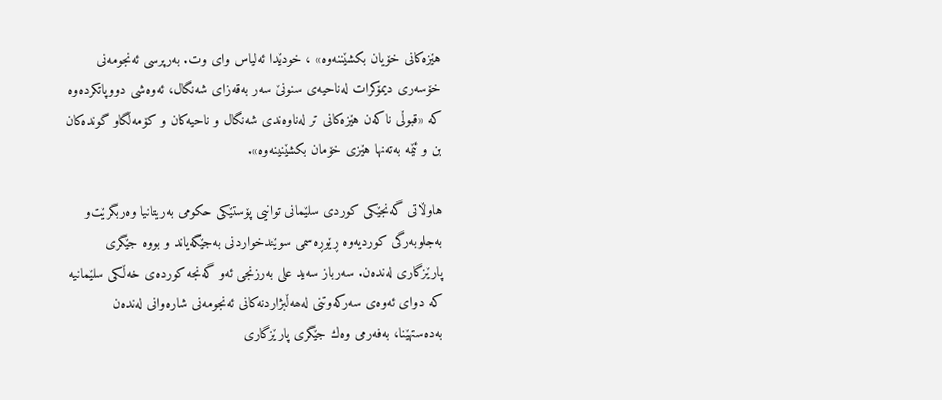هێزەكانی خۆیان بكشێننەوە» ، خودێدا ئەلیاس وای وت. بەرپرسی ئەنجومەنی خۆسەری دیمۆكرات لەناحیەی سنونێ سەر بەقەزای شەنگال، ئەوەشی دووپاتكردەوە كە «قبوڵی ناكەن هێزەكانی تر لەناوەندی شەنگال و ناحیەكان و كۆمەڵگاو گوندەكان بن و ئێمە بەتەنها هێزی خۆمان بكشێنینەوە».

هاوڵاتی گەنجێكی كوردی سلێمانی توانیی پۆستێكی حكومی بەریتانیا وەربگرێت‌و بەجلوبەرگی كوردیەوە ڕێوڕەسمی سوێندخواردنی بەجێگەیاند و بووە جێگری پارێزگاری لەندەن. سەرباز سەید علی بەرزنجی ئەو گەنجە كوردەی خەڵكی سلێمانیە كە دوای ئەوەی سەركەوتنی لەھەڵبژاردنەكانی ئەنجومەنی شارەوانی لەندەن بەدەستهێنا، بەفەرمی وەك جێگری پارێزگاری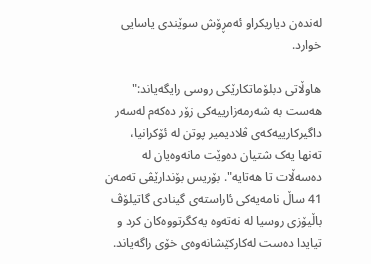لەندەن دیاریكراو ئەمڕۆش سوێندی یاسایی خوارد.

هاوڵاتى دبلۆماتکارێکى روسى رایگه‌یاند:" هه‌ست به‌ شه‌رمه‌زارییه‌کى زۆر ده‌که‌م له‌سه‌ر داگیرکارییه‌که‌ى ڤلادیمیر پوتن له‌ ئۆکرانیا، ته‌نها یه‌ک شتیان ده‌وێت مانه‌وه‌یان له‌ ده‌سه‌ڵات تا هه‌تایه‌". بۆریس بۆندارێڤى ته‌مه‌ن 41 ساڵ نامه‌یه‌کى ئاراسته‌ى گینادى گاتیلۆڤ باڵیۆزى روسیا له‌ نه‌ته‌وه‌ یه‌کگرتووه‌کان کرد و تیایدا ده‌ست له‌کارکێشانه‌وه‌ى خۆى راگه‌یاند.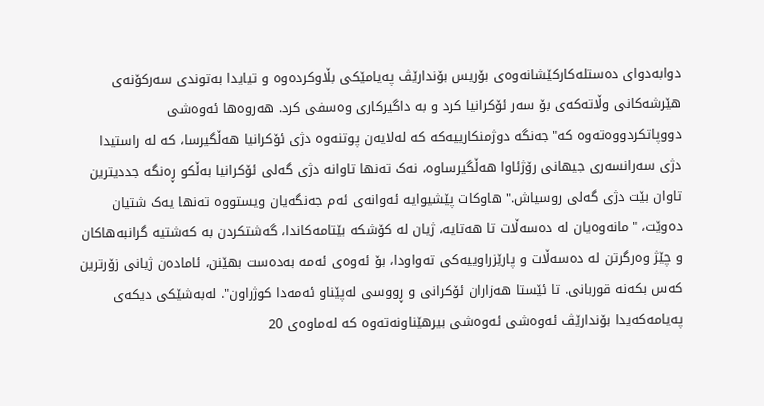دوابه‌دواى ده‌ستله‌کارکێشانه‌وه‌ى بۆریس بۆندارێڤ په‌یامێکى بڵاوکرده‌وه‌ و تیایدا به‌توندى سه‌رکۆنه‌ى هێرشه‌کانى وڵاته‌که‌ى بۆ سه‌ر ئۆکرانیا کرد و به‌ داگیرکارى وه‌سفى کرد. هه‌روه‌ها ئه‌وه‌شى دووپاتکردووه‌ته‌وه‌ که‌"جه‌نگه‌ دوژمنکارییه‌که‌ که‌ له‌لایه‌ن پوتنه‌وه‌ دژى ئۆکرانیا هه‌ڵگیرسا، که‌ له‌ راستیدا دژى سه‌رانسه‌رى جیهانى رۆژئاوا هه‌ڵگیرساوه‌، نه‌ک ته‌نها تاوانه‌ دژى گه‌لى ئۆکرانیا به‌ڵکو ڕه‌نگه‌ جددیترین تاوان بێت دژى گه‌لى روسیاش." هاوکات پێشیوایه‌ ئه‌وانه‌ى ئه‌م جه‌نگه‌یان ویستووه‌ ته‌نها یه‌ک شتیان ده‌وێت، "مانه‌وه‌یان له‌ ده‌سه‌ڵات تا هه‌تایه‌، ژیان له‌ کۆشکه‌ بێتامه‌کاندا، گه‌شتکردن به‌ که‌شتیه‌ گرانبه‌هاکان و چێژ وه‌رگرتن له‌ ده‌سه‌ڵات و پارێزراوییه‌کى ته‌واودا، بۆ ئه‌وه‌ى ئه‌مه‌ به‌ده‌ست بهێنن، ئاماده‌ن ژیانى زۆرترین که‌س بکه‌نه‌ قوربانی. تا ئێستا هه‌زاران ئۆکرانى و ڕووسى له‌پێناو ئه‌مه‌دا کوژراون". له‌به‌شێکى دیکه‌ى په‌یامه‌که‌یدا بۆندارێڤ ئه‌وه‌شى ئه‌وه‌شى بیرهێناونه‌ته‌وه‌ که‌ له‌ماوه‌ى 20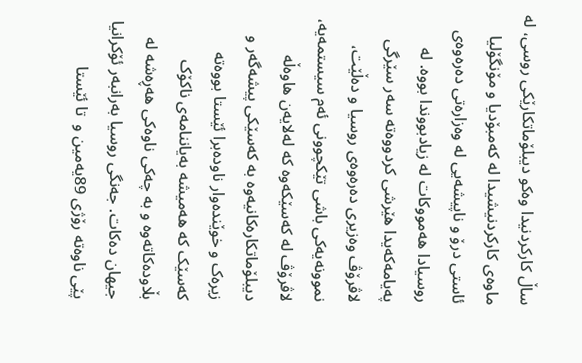ساڵ کارکردنیدا وه‌کو دیبلۆماتکارێکى روسی، له‌ ماوه‌ى کارکردنیشیدا له‌ که‌مبۆدیا و مۆنگۆلیا ئاستى درۆ و ناپیشه‌یى له‌ وه‌زاره‌تى ده‌ره‌وه‌ى روسیادا هه‌مووکات له‌ زیادبووندا بووه‌. له‌ په‌یامه‌که‌یدا هێرشى کردووه‌ته‌ سه‌ر سێرگى لاڤرۆڤ وه‌زیرى ده‌ره‌وه‌ى روسیا و ده‌ڵێت، نموونه‌یه‌کى باشى تێکچوونى ئه‌م سیستمه‌یه‌، لاڤرۆڤ له‌ که‌سێکه‌وه‌ که‌ له‌لایه‌ن هاوه‌ڵه‌ دیبلۆماتکاره‌کانیه‌وه‌ به‌ که‌سێکى پیشه‌گه‌ر و زیره‌ک و خوێنده‌وار ناوده‌برا ئێستا بووه‌ته‌ که‌سێک که‌ هه‌میشه‌ به‌یاننامه‌ى ناکۆک بڵاوده‌کاته‌وه‌ و به‌ چه‌کى ناوه‌کى هه‌ڕه‌شه‌ له‌ جیهان ده‌کات. جه‌نگى روسیا به‌رانبه‌ر ئۆکرانیا پێى ناوه‌ته‌ رۆژى 89یه‌مین و  تا ئێستا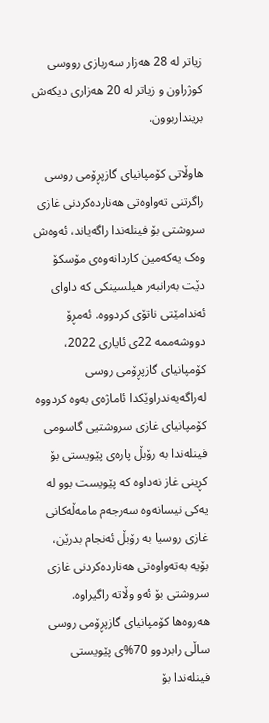زیاتر له‌ 28 هه‌زار سه‌ربازى رووسى کوژراون و زیاتر له‌ 20 هه‌زارى دیکه‌ش برینداربوون.

هاوڵاتى ‌کۆمپانیاى گازپڕۆمى روسى راگرتنى ته‌واوه‌تى هه‌نارده‌کردنى غازى سروشتى بۆ فینله‌ندا راگه‌یاند، ئه‌وه‌ش وه‌ک یه‌که‌مین کاردانه‌وه‌ى مۆسکۆ دێت به‌رانبه‌ر هیلسینکى که‌ داواى ئه‌ندامێتى ناتۆى کردووه‌. ئه‌مڕۆ دووشه‌ممه‌ 22ى ئایارى 2022، کۆمپانیاى گازپڕۆمى روسى له‌راگه‌یه‌ندراوێکدا ئاماژه‌ى به‌وه‌ کردووه‌ کۆمپانیاى غازى سروشتیى گاسومى فینله‌ندا به‌ رۆبڵ پاره‌ى پێویستى بۆ کڕینى غاز نه‌داوه‌ که‌ پێویست بوو له‌ یه‌کى نیسانه‌وه‌ سه‌رجه‌م مامه‌ڵه‌کانى غازى روسیا به‌ رۆبڵ ئه‌نجام بدرێن، بۆیه‌ به‌ته‌واوه‌تى هه‌نارده‌کردنى غازى سروشتى بۆ ئه‌و وڵاته‌ راگیراوه‌.  هه‌روه‌ها کۆمپانیاى گازپڕۆمى روسى ساڵى رابردوو 70%ى پێویستى فینله‌ندا بۆ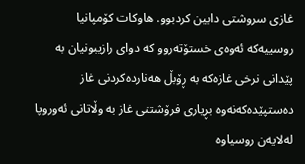غازى سروشتى دابین کردبوو. هاوکات کۆمپانیا روسییه‌که‌ ئه‌وه‌ى خستۆته‌روو که‌ دواى رازیبونیان به‌ پێدانى نرخى غازه‌که‌ به‌ ڕۆبڵ هه‌نارده‌کردنى غاز ده‌ستپێده‌که‌نه‌وه‌ بڕیارى فرۆشتنى غاز به‌ وڵاتانى ئه‌وروپا له‌لایه‌ن روسیاوه‌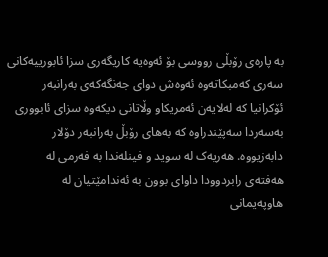به‌ پاره‌ى رۆبڵى رووسى بۆ ئه‌وه‌یه‌ کاریگه‌رى سزا ئابورییه‌کانى سه‌رى که‌مبکاته‌وه‌ ئه‌وه‌ش دواى جه‌نگه‌که‌ى به‌رانبه‌ر ئۆکرانیا که‌ له‌لایه‌ن ئه‌مریکاو وڵاتانى دیکه‌وه‌ سزاى ئابوورى به‌سه‌ردا سه‌پێندراوه‌ که‌ به‌هاى رۆبڵ به‌رانبه‌ر دۆلار دابه‌زیووه‌. هه‌ریه‌ک له‌ سوید و فینله‌ندا به‌ فه‌رمى له‌ هه‌فته‌ى رابردوودا داواى بوون به‌ ئه‌ندامێتیان له‌ هاوپه‌یمانى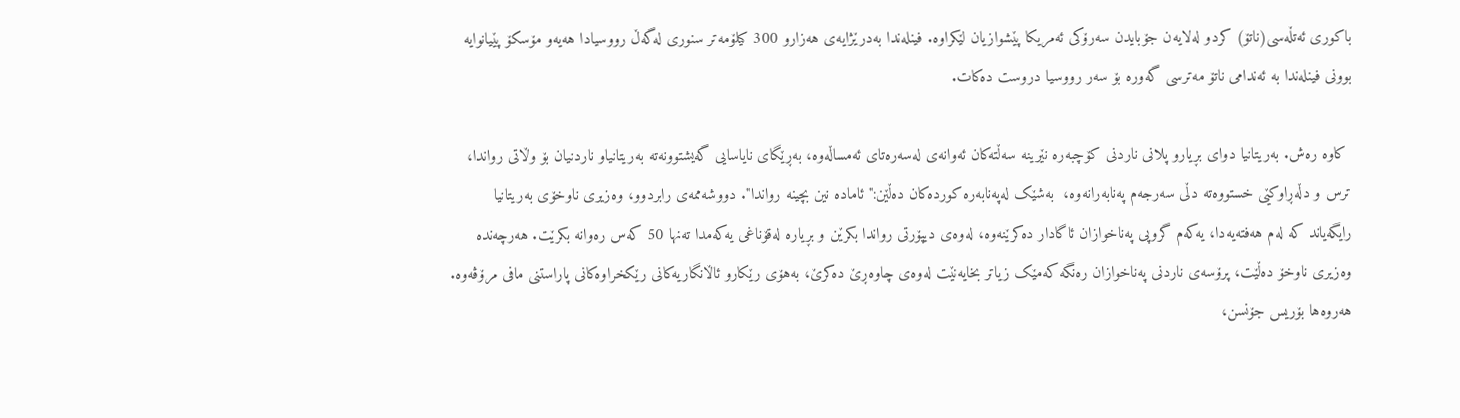باکورى ئه‌تڵه‌سى(ناتۆ) کردو له‌لایه‌ن جۆبایدن سه‌رۆکى ئه‌مریکا پێشوازیان لێکراوه‌. فینله‌ندا به‌درێژایه‌ى هه‌زارو 300 کیلۆمه‌تر سنورى له‌گه‌ڵ رووسیادا هه‌یه‌و مۆسکۆ پێیانوایه‌ بوونى فینله‌ندا به‌ ئه‌ندامى ناتۆ مه‌ترسى گه‌وره‌ بۆ سه‌ر رووسیا دروست ده‌کات.

 کاوه‌ ره‌ش. به‌ریتانیا دواى بڕیارو پلانی ناردنی کۆچبه‌ره‌ نێرینه‌ سه‌ڵته‌کان ئه‌وانه‌ی له‌سه‌ره‌تای ئه‌مساڵه‌وه‌، به‌ڕێگای نایاسایی گه‌یشتوونه‌تە به‌ریتانیاو ناردنیان بۆ وڵاتى رواندا، ترس و دڵه‌ڕاوکێى خستووه‌ته‌ دڵى سه‌رجه‌م په‌نابه‌رانه‌وه‌،  به‌شێک له‌په‌نابه‌ره‌ کورده‌کان ده‌ڵێن:" ئاماده‌ نین بچینه‌ رواندا". دووشه‌ممه‌ی رابردوو، وه‌زیری ناوخۆی به‌ریتانیا رایگه‌یاند که‌ له‌م هه‌فته‌یه‌دا، یه‌که‌م گروپی په‌ناخوازان ئاگادار ده‌کرێنه‌وه‌، له‌وه‌ی دیپۆرتی رواندا بکرێن و بڕیاره‌ له‌قۆناغى یه‌که‌مدا ته‌نها 50 که‌س ره‌وانه‌ بکرێت. هه‌رچه‌نده‌ وه‌زیرى ناوخۆ ده‌ڵێت، پرۆسه‌ی ناردنی په‌ناخوازان ره‌نگه‌ که‌مێک زیاتر بخایه‌نێت له‌وه‌ی چاوه‌ڕێ ده‌کرێ، به‌هۆی رێکارو ئاڵانگاریه‌کانی رێکخراوه‌کانی پاراستنی مافی مرۆڤه‌وه‌.  هه‌روه‌ها بۆریس جۆنسن،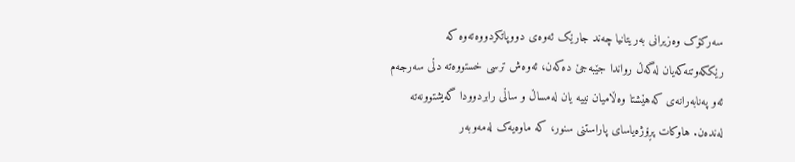سه‌رکۆک وه‌زیرانى به‌ریتانیا چه‌ند جارێک ئه‌وه‌ى دووپاتکردووه‌ته‌وه‌ که‌ رێککه‌وتنه‌که‌یان له‌گه‌ڵ رواندا جێبه‌جێ ده‌که‌ن، ئه‌وه‌ش ترسى خستووه‌ته‌ دڵى سه‌رجه‌م ئه‌و په‌نابه‌رانه‌ى که‌هێشتا وه‌ڵامیان نییه‌ یان له‌مساڵ و ساڵى رابردوودا گه‌یشتوونه‌ته‌ له‌نده‌ن. هاوکات پڕۆژه‌یاسای پاراستنی سنور، که‌ ماوه‌یه‌ک له‌مه‌وبه‌ر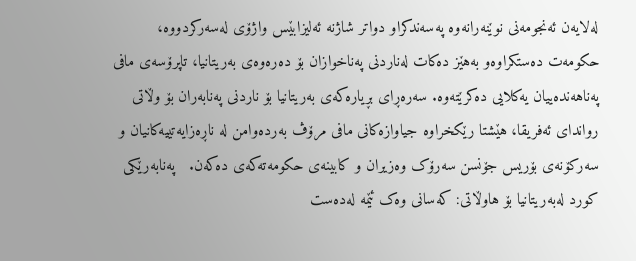له‌لایه‌ن ئه‌نجومه‌نی نوێنه‌رانه‌وه‌ په‌سه‌ندکراو دواتر شاژنه‌ ئه‌لیزابێس واژۆی له‌سه‌رکردووه‌، حکومه‌ت ده‌ستکراوه‌و به‌هێز ده‌کات له‌ناردنی په‌ناخوازان بۆ ده‌ره‌وه‌ی به‌ریتانیا، تاپرۆسه‌ی مافی په‌ناهه‌نده‌ییان یه‌کلایی ده‌کرێته‌وه‌. سه‌ره‌ڕاى بڕیاره‌که‌ى به‌ریتانیا بۆ ناردنى په‌نابه‌ران بۆ وڵاتى روانداى ئه‌فریقا، هێشتا رێکخراوه‌ جیاوازه‌کانى مافى مرۆڤ به‌رده‌وامن له‌ ناڕه‌زایه‌تییه‌کانیان و سه‌رکۆنه‌ى بۆریس جۆنسن سه‌رۆک وه‌زیران و کابینه‌ى حکومه‌ته‌که‌ى ده‌که‌ن.   په‌نابه‌رێکى کورد له‌به‌ریتانیا بۆ هاوڵاتى: که‌سانی وه‌ک ئێمه‌ له‌ده‌ست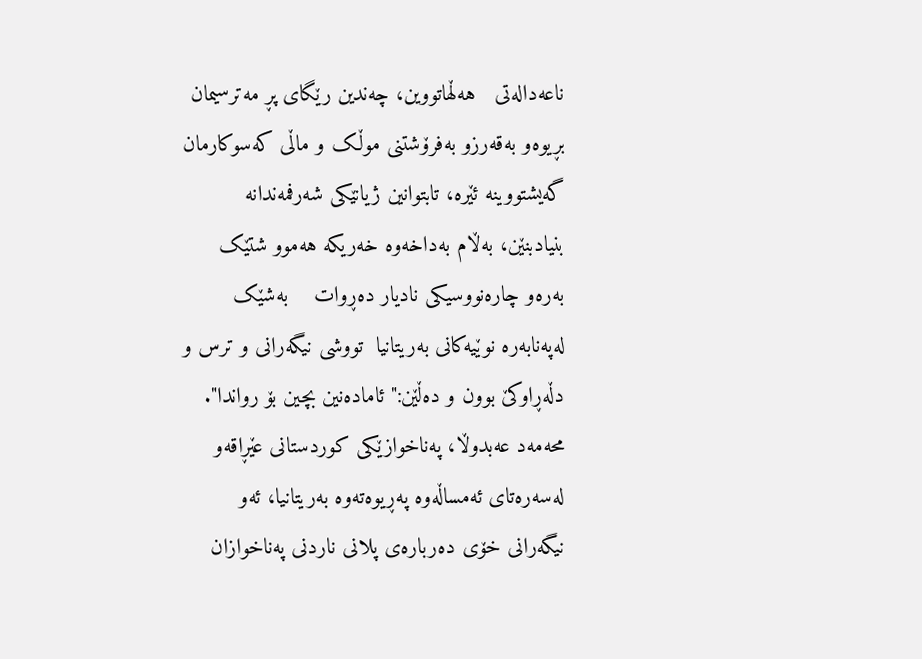ناعه‌داله‌تی   هه‌ڵهاتووین، چه‌ندین رێگای پڕ مه‌ترسیمان بڕیوه‌و به‌قه‌رزو به‌فرۆشتنی موڵک و ماڵی که‌سوکارمان گه‌یشتووینه‌ ئێره‌، تابتوانین ژیانێکی شه‌رفمه‌ندانه‌ بنیادبنێن، به‌ڵام به‌داخه‌وه‌ خه‌ریکه‌ هه‌موو شتێک به‌ره‌و چاره‌نووسیکی نادیار ده‌ڕوات    به‌شێک له‌په‌نابه‌ره‌ نوێیه‌کانى به‌ریتانیا  تووشى نیگه‌رانى و ترس و دڵه‌ڕاوکێ بوون و ده‌ڵێن:" ئاماده‌نین بچین بۆ رواندا". محه‌مه‌د عه‌بدوڵا، په‌ناخوازێکی کوردستانی عێڕاقه‌و له‌سه‌ره‌تای ئه‌مساڵه‌وه‌ په‌ڕیوه‌ته‌وه‌ به‌ریتانیا، ئه‌و نیگه‌رانی خۆی ده‌رباره‌ی پلانی ناردنی په‌ناخوازان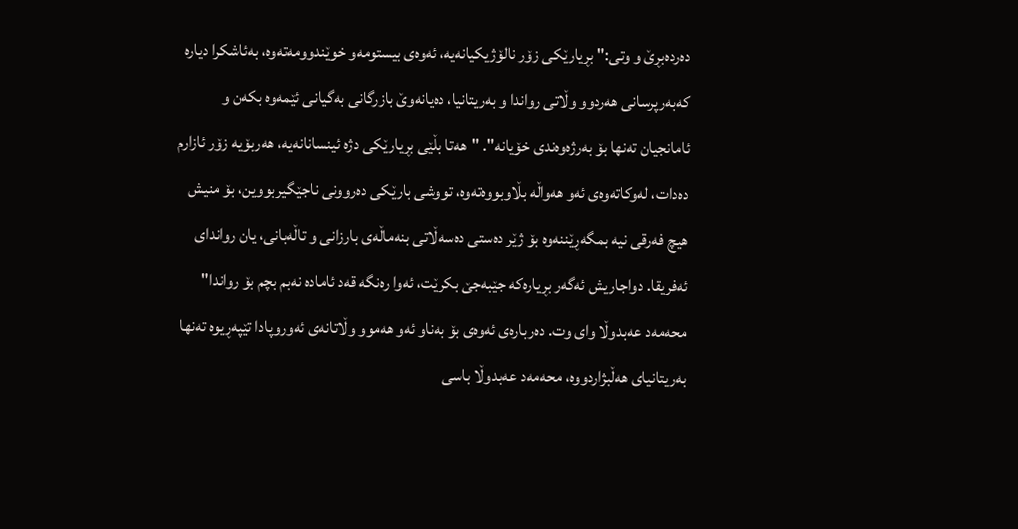ده‌رده‌بڕێ و وتی:" بڕیارێکی زۆر نالۆژیکیانه‌یه‌، ئه‌وه‌ی بیستومه‌و خوێندوومه‌ته‌وه‌، به‌ئاشکرا دیاره‌ که‌به‌رپرسانی هه‌ردوو وڵاتی رواندا و به‌ریتانیا، ده‌یانه‌وێ بازرگانی به‌گیانی ئێمه‌وه‌ بکه‌ن و  ئامانجیان ته‌نها بۆ به‌رژه‌وه‌ندی خۆیانه‌". "هه‌تا بڵێی بڕیارێکی دژه‌ ئینسانانه‌یه‌، هه‌ربۆیه‌ زۆر ئازارم ده‌دات، له‌وکاته‌وه‌ی ئه‌و هه‌واڵه‌ بڵاوبووەتەوه‌، تووشی بارێکی ده‌روونی ناجێگیربووین، بۆ منیش هیچ فه‌رقی نیه‌ بمگه‌ڕێننه‌وه‌ بۆ ژێر ده‌ستی ده‌سه‌ڵاتی بنه‌ماڵه‌ی بارزانی و تاڵه‌بانی، یان رواندای ئه‌فریقا. دواجاریش ئه‌گه‌ر بڕیاره‌که‌ جێبه‌جێ بکرێت، ئه‌وا ره‌نگه‌ قه‌د ئاماده‌ نه‌بم بچم بۆ رواندا" محه‌مه‌د عه‌بدوڵا وای وت. ده‌رباره‌ی ئه‌وه‌ی بۆ به‌ناو ئه‌و هه‌موو وڵاتانه‌ی ئه‌وروپادا تێپه‌ڕیوه‌ ته‌نها به‌ریتانیای هه‌ڵبژاردووه‌، محه‌مه‌د عه‌بدوڵا باسى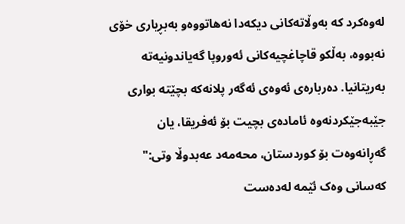له‌وه‌کرد که‌ به‌وڵاته‌کانی دیکه‌دا نه‌هاتووه‌و به‌بڕیاری خۆى نه‌بووه‌، به‌ڵکو قاچاغچیه‌کانی ئه‌وروپا گه‌یاندونیەته‌ به‌ریتانیا. ده‌رباره‌ی ئه‌وه‌ی ئه‌گه‌ر پلانه‌که‌ بچێته‌ بواری جێبه‌جێکردنه‌وه‌ ئاماده‌ی بچیت بۆ ئه‌فریقا، یان گه‌ڕانه‌وه‌ت بۆ کوردستان، محه‌مه‌د عه‌بدوڵا وتى:" که‌سانی وه‌ک ئێمه‌ له‌ده‌ست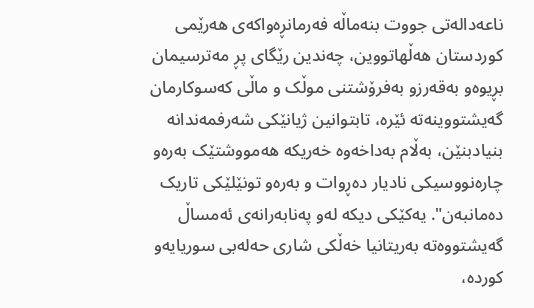ناعه‌داله‌تی جووت بنه‌ماڵه‌ فه‌رمانڕه‌واکه‌ی هه‌رێمی کوردستان هه‌ڵهاتووین، چه‌ندین رێگای پڕ مه‌ترسیمان بڕیوه‌و به‌قه‌رزو به‌فرۆشتنی موڵک و ماڵی که‌سوکارمان گه‌یشتووینه‌تە ئێره‌، تابتوانین ژیانێکی شه‌رفمه‌ندانه‌ بنیادبنێن، به‌ڵام به‌داخه‌وه‌ خه‌ریکه‌ هه‌مووشتێک به‌ره‌و چاره‌نووسیکی نادیار ده‌ڕوات و به‌ره‌و تونێلێکی تاریک ده‌مانبه‌ن". یه‌کێکی دیکه‌ له‌و په‌نابه‌رانه‌ى ئه‌مساڵ گه‌یشتووه‌ته‌ به‌ریتانیا خه‌ڵکی شاری حه‌له‌بی سوریایه‌و کورده‌،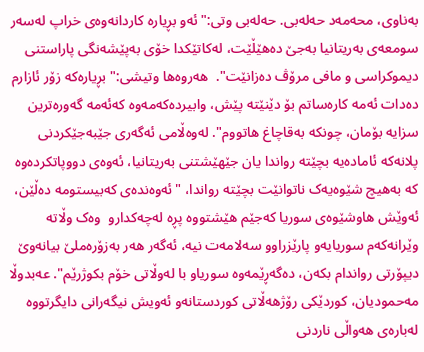به‌ناوی، محه‌مه‌د حه‌له‌بی. حه‌له‌بی وتی:"ئه‌و بڕیاره‌ کاردانه‌وه‌ی خراپ له‌سه‌ر سومعه‌ی به‌ریتانیا به‌جێ ده‌هێڵێت، له‌کاتێکدا خۆی به‌پێشه‌نگی پاراستنی دیموکراسی و مافی مرۆڤ ده‌زانێت".  هه‌روه‌ها وتیشى:" بڕیاره‌که‌ زۆر ئازارم ده‌دات ئه‌مه‌ کاره‌ساتم بۆ دێنێته‌ پێش، وابیرده‌که‌مه‌وه‌ که‌ئه‌مه‌ گه‌وره‌ترین سزایه‌ بۆمان، چونکه‌ به‌قاچاغ هاتووم". له‌وه‌ڵامی ئه‌گه‌ری جێبه‌جێکردنی پلانه‌که‌ ئاماده‌یه‌ بچێته‌ رواندا یان جێهێشتنی به‌ریتانیا، ئه‌وه‌ى دووپاتکرده‌وه‌ که‌ به‌هیچ شێوه‌یه‌ک ناتوانێت بچێته‌ رواندا، "ئه‌وه‌نده‌ی که‌بیستومه‌ ده‌ڵێن، ئه‌وێش هاوشێوه‌ی سوریا که‌جێم هێشتووه‌ پڕه‌ له‌چه‌کدارو  وه‌ک وڵاته‌ وێرانه‌که‌م سوریایه‌و پارێزراوو سه‌لامه‌ت نیه‌، ئه‌گه‌ر هه‌ر به‌زۆره‌ملێ بیانه‌وێ دیپۆرتی رواندام بکه‌ن، ده‌گه‌ڕێمه‌وه‌ سوریاو با له‌وڵاتی خۆم بکوژرێم". عه‌بدوڵا مه‌حمودیان، کوردێکی رۆژهه‌ڵاتی کوردستانه‌و ئه‌ویش نیگه‌رانی دایگرتووه‌ له‌باره‌ی هه‌واڵی ناردنی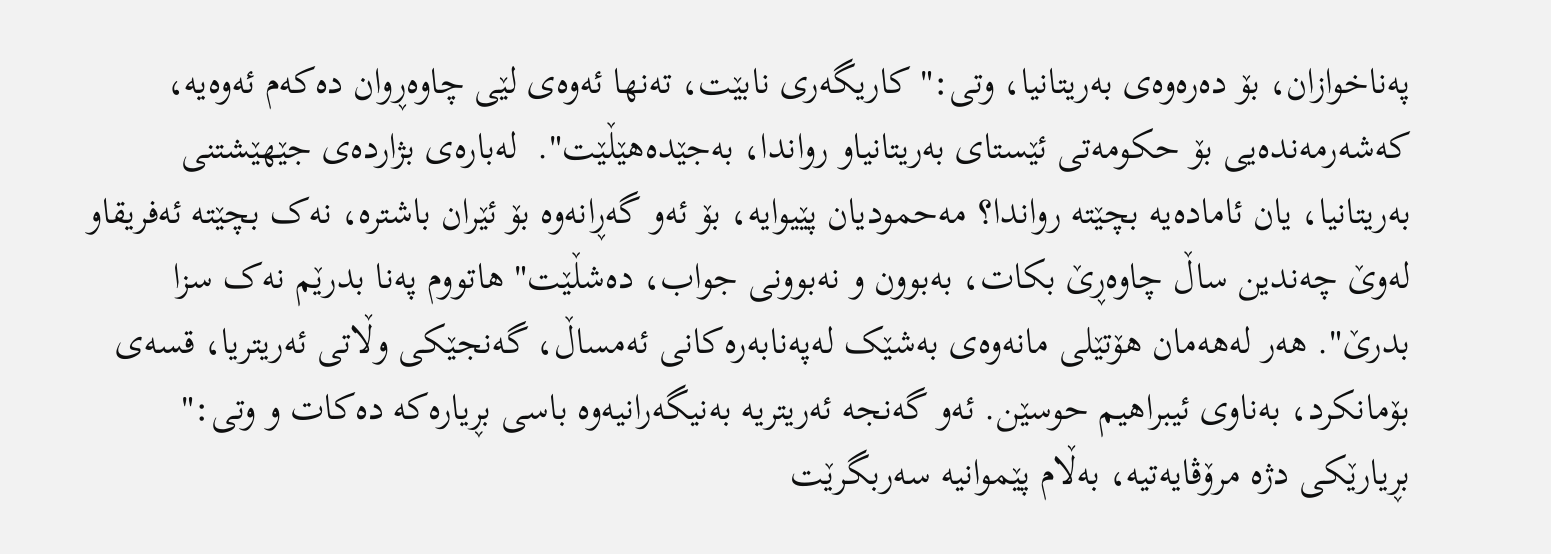په‌ناخوازان، بۆ ده‌ره‌وه‌ی به‌ریتانیا، وتی:" کاریگه‌ری نابێت، ته‌نها ئه‌وه‌ی لێی چاوه‌ڕوان ده‌که‌م ئه‌وه‌یه‌، که‌شه‌رمه‌نده‌یی بۆ حکومه‌تی ئێستای به‌ریتانیاو رواندا، به‌جێده‌هێڵێت".  له‌باره‌ی بژارده‌ی جێهێشتنی به‌ریتانیا، یان ئاماده‌یه‌ بچێته‌ رواندا؟ مه‌حمودیان پێیوایه‌، بۆ ئه‌و گه‌ڕانه‌وه‌ بۆ ئێران باشتره‌، نه‌ک بچێته‌ ئه‌فریقاو له‌وێ چه‌ندین ساڵ چاوه‌ڕێ بکات، به‌بوون و نه‌بوونی جواب، ده‌شڵێت" هاتووم په‌نا بدرێم نه‌ک سزا بدرێ". هه‌ر له‌هه‌مان هۆتێلی مانه‌وه‌ی به‌شێک له‌په‌نابه‌ره‌کانى ئه‌مساڵ، گه‌نجێکی وڵاتی ئه‌ریتریا، قسه‌ی بۆمانکرد، به‌ناوی ئیبراهیم حوسێن. ئه‌و گه‌نجه‌ ئه‌ریتریه‌ به‌نیگه‌رانیه‌وه‌ باسى بڕیاره‌که‌ ده‌کات و وتى:" بڕیارێکی دژه‌ مرۆڤایه‌تیه‌، به‌ڵام پێموانیه‌ سه‌ربگرێت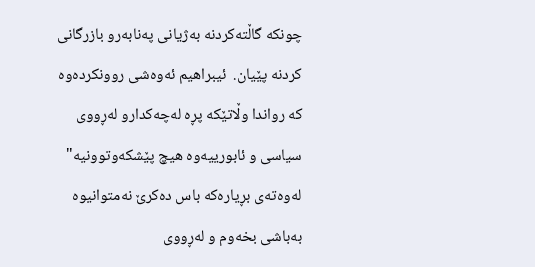چونکه‌ گاڵته‌کردنه‌ به‌ژیانی په‌نابه‌رو بازرگانی کردنه‌ پێیان.  ئیبراهیم ئه‌وه‌شى روونکرده‌وه‌ که‌ رواندا وڵاتێکه‌ پڕه‌ له‌چه‌کدارو له‌ڕووی سیاسی و ئابورییه‌وه‌ هیچ پێشکه‌وتوونیه‌" له‌وه‌ته‌ی بڕیاره‌که‌ باس ده‌کرێ نه‌متوانیوه‌ به‌باشی بخه‌وم و له‌ڕووی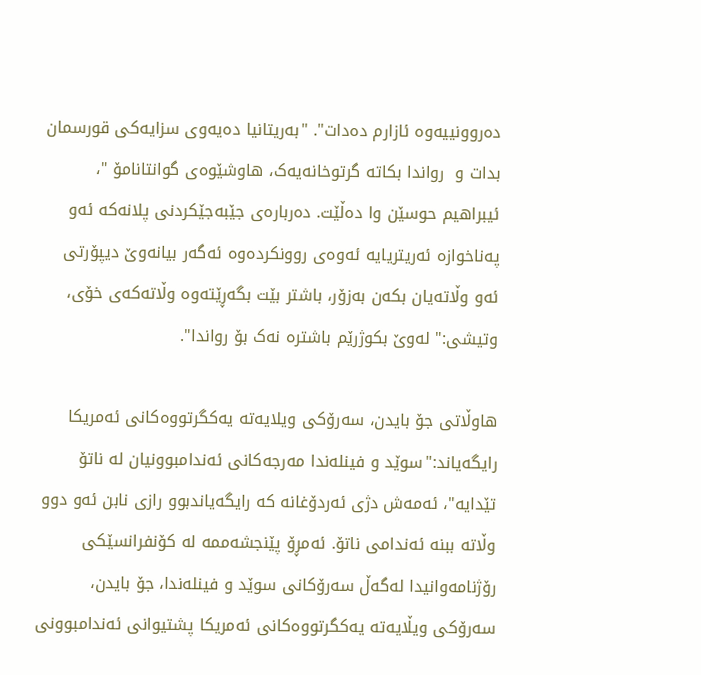ده‌روونییه‌وه‌ ئازارم ده‌دات". "به‌ریتانیا ده‌یه‌وی سزایه‌کی قورسمان بدات و  رواندا بکاته‌ گرتوخانه‌یه‌ک، هاوشێوه‌ی گوانتانامۆ "، ئیبراهیم حوسێن وا ده‌ڵێت. ده‌رباره‌ی جێبه‌جێکردنی پلانه‌که‌ ئه‌و په‌ناخوازه‌ ئه‌ریتریایە ئه‌وه‌ی روونکرده‌وه‌ ئه‌گه‌ر بیانه‌وێ دیپۆرتی ئه‌و وڵاته‌یان بکه‌ن به‌زۆر، باشتر بێت بگه‌ڕێته‌وه‌ وڵاته‌که‌ی خۆی، وتیشی:" له‌وێ بکوژرێم باشتره‌ نه‌ک بۆ رواندا".

هاوڵاتی جۆ بایدن، سەرۆكی ویلایەتە یەكگرتووەكانی ئەمریكا رایگەیاند:"سوێد و فینلەندا مەرجەكانی ئەندامبوونیان لە ناتۆ تێدایە"، ئەمەش دژی ئەردۆغانە كە رایگەیاندبوو رازی نابن ئەو دوو وڵاتە ببنە ئەندامی ناتۆ. ئەمڕۆ پێنجشەممە لە كۆنفرانسێكی رۆژنامەوانیدا لەگەڵ سەرۆكانی سوێد و فینلەندا، جۆ بایدن، سەرۆكی ویڵایەتە یەكگرتووەكانی ئەمریكا پشتیوانی ئەندامبوونی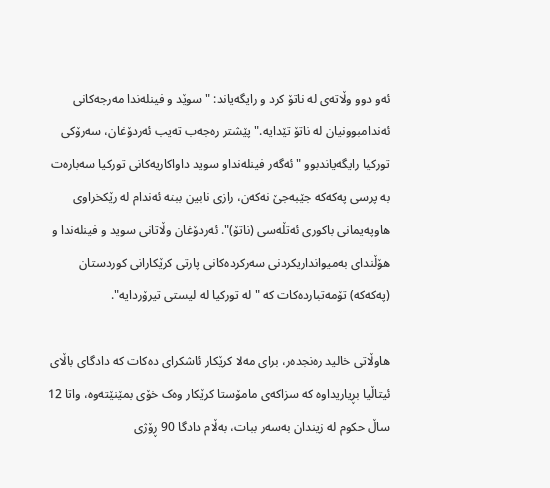ئەو دوو وڵاتەی لە ناتۆ كرد و رایگەیاند: "سوێد و فینلەندا مەرجەكانی ئەندامبوونیان لە ناتۆ تێدایە." پێشتر رەجەب تەیب ئەردۆغان، سەرۆكی توركیا رایگەیاندبوو "ئه‌گه‌ر فینلەنداو سوید داواکاریه‌کانى تورکیا سه‌باره‌ت به‌ پرسى په‌که‌که‌ جێبه‌جێ نه‌که‌ن، رازى نابین ببنه‌ ئه‌ندام له‌ رێکخراوى هاوپه‌یمانى باکورى ئه‌تڵه‌سى (ناتۆ)". ئه‌ردۆغان وڵاتانى سوید و فینلەندا و هۆڵنداى به‌میوانداریکردنى سه‌رکرده‌کانى پارتى کرێکارانى کوردستان (په‌که‌که‌) تۆمه‌تبارده‌کات که‌ "له‌ تورکیا له‌ لیستى تیرۆردایه‌".

هاوڵاتى خالید ره‌نجده‌ر، براى مه‌لا کرێکار ئاشکراى ده‌کات که‌ دادگاى باڵاى ئیتاڵیا بڕیاریداوه‌ که‌ سزاکه‌ى مامۆستا کرێکار وه‌ک خۆى بمێنێته‌وه‌، واتا 12 ساڵ حکوم له‌ زیندان به‌سه‌ر ببات، به‌ڵام دادگا 90 ڕۆژى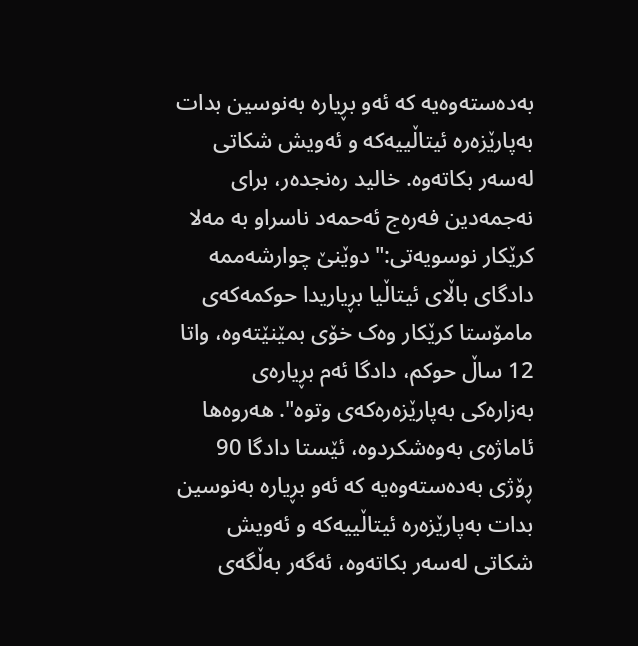به‌ده‌سته‌وه‌یه‌ که‌ ئه‌و بڕیاره‌ به‌نوسین بدات به‌پارێزه‌ره‌ ئیتاڵییه‌که‌ و ئه‌ویش شکاتى له‌سه‌ر بکاته‌وه‌. خالید ره‌نجده‌ر، براى نه‌جمه‌دین فه‌ره‌ج ئه‌حمه‌د ناسراو به‌ مه‌لا کرێکار نوسویه‌تى:"دوێنێ چوارشه‌ممه‌ دادگاى باڵاى ئیتاڵیا بڕیاریدا حوکمه‌که‌ى مامۆستا کرێکار وه‌ک خۆى بمێنێته‌وه‌، واتا 12 ساڵ حوکم، دادگا ئه‌م بڕیاره‌ى به‌زاره‌کى به‌پارێزه‌ره‌که‌ى وتوه‌". هه‌روه‌ها ئاماژه‌ى به‌وه‌شکردوه‌، ئێستا دادگا 90 ڕۆژى به‌ده‌سته‌وه‌یه‌ که‌ ئه‌و بڕیاره‌ به‌نوسین بدات به‌پارێزه‌ره‌ ئیتاڵییه‌که‌ و ئه‌ویش شکاتى له‌سه‌ر بکاته‌وه‌، ئه‌گه‌ر به‌ڵگه‌ى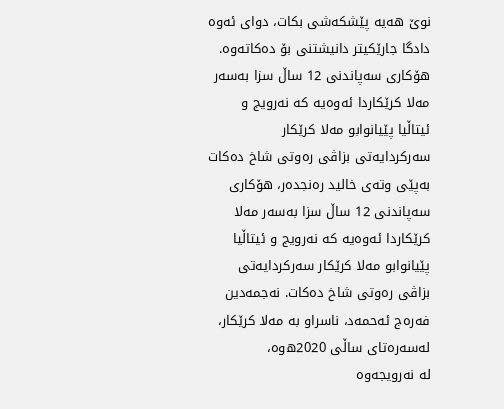نوێ هه‌یه‌ پێشکه‌شى بکات، دواى ئه‌وه‌ دادگا جارێکیتر دانیشتنى بۆ ده‌کاته‌وه‌. هۆکارى سه‌پاندنى 12 ساڵ سزا به‌سه‌ر مه‌لا کرێکاردا ئه‌وه‌یه‌ که‌ نه‌رویج و ئیتاڵیا پێیانوابو مه‌لا کرێکار سه‌رکردایه‌تى بزاڤى ره‌وتى شاخ ده‌کات به‌پێى وته‌ى خالید ره‌نجده‌ر، هۆکارى سه‌پاندنى 12 ساڵ سزا به‌سه‌ر مه‌لا کرێکاردا ئه‌وه‌یه‌ که‌ نه‌رویج و ئیتاڵیا پێیانوابو مه‌لا کرێکار سه‌رکردایه‌تى بزاڤى ره‌وتى شاخ ده‌کات. نه‌جمه‌دین فه‌ره‌ج ئه‌حمه‌د، ناسراو به‌ مه‌لا کرێکار، له‌سه‌ره‌تاى ساڵى 2020ه‌وه‌، له‌ ‌نه‌رویجه‌وه‌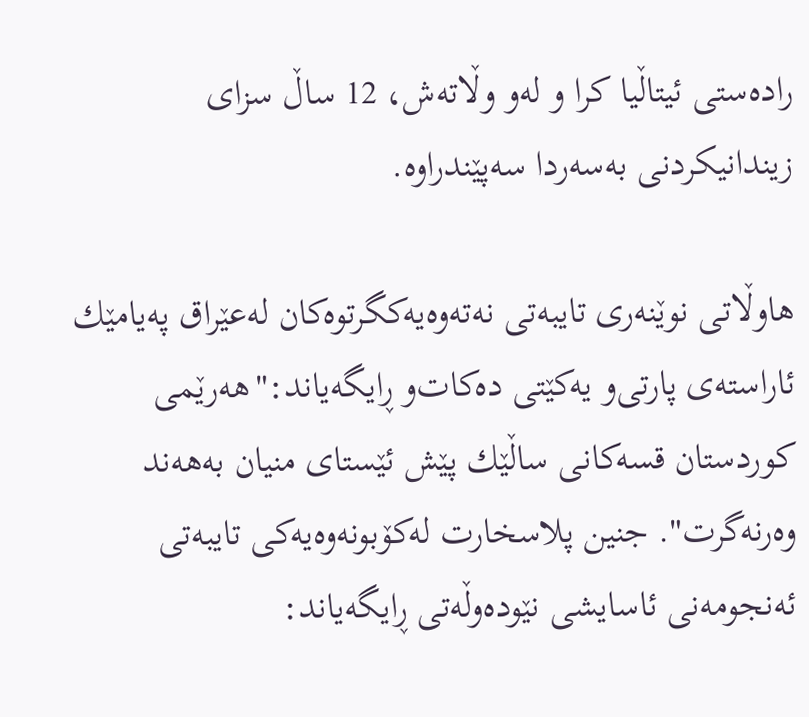راده‌ستى ئیتاڵیا کرا و له‌و وڵاته‌ش، 12 ساڵ سزاى زیندانیکردنى به‌سه‌ردا سه‌پێندراوه‌.

هاوڵاتی نوێنەری تایبەتی نەتەوەیەكگرتوەكان لەعێراق پەیامێك ئاراستەی پارتی‌و یەكێتی دەكات‌و ڕایگەیاند:"هەرێمی كوردستان قسەكانی ساڵێك پێش ئێستای منیان بەهەند وەرنەگرت". جنین پلاسخارت لەكۆبونەوەیەكی تایبەتی ئەنجومەنی ئاسایشی نێودەوڵەتی ڕایگەیاند: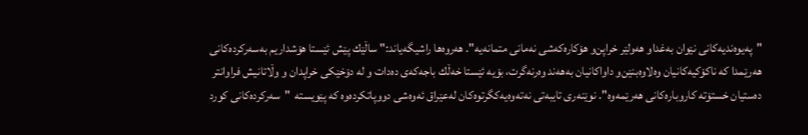"پەیوەندیەكانی نێوان بەغداو هەولێر خراپن‌و هۆكارەكەشی نەمانی متمانەیە". هەروەها راشیگەیاند:" ساڵێك پێش ئێستا هۆشداریم بەسەركردەكانی هەرێمدا كە ناكۆكیەكانیان وەلاوەبنێن‌و داواكانیان بەهەند وەرنەگرت، بۆیە ئێستا خەڵك باجەكەی دەدات و لە دۆخێكی خراپدان و وڵاتانیش فراوانتر دەستیان خستۆتە كاروبارەكانی هەرێمەوە". نوێنەری تایبەتی نەتەوەیەكگرتوەكان لەعێراق ئەوەشی دووپاتكردەوە كە پێویستە  "سەركردەكانی كورد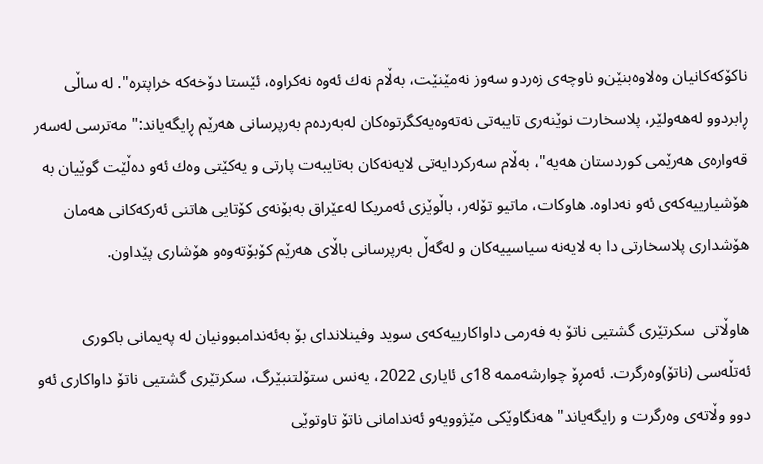ناكۆكەكانیان وەلاوەبنێن‌و ناوچەی زەردو سەوز نەمێنێت، بەڵام نەك ئەوە نەكراوە، ئێستا دۆخەكە خراپترە". لە ساڵی ڕابردوو لەهەولێر، پلاسخارت نوێنەری تایبەتی نەتەوەیەكگرتوەكان لەبەردەم بەرپرسانی هەرێم ڕایگەیاند:" مەترسی لەسەر قەوارەی هەرێمی كوردستان هەیە"، بەڵام سەركردایەتی لایەنەكان بەتایبەت پارتی و یەكێتی وەك ئەو دەڵێت گوێیان بە هۆشیارییەكەی ئەو نەداوە. هاوكات، ماتیو تۆلەر، باڵوێزی ئەمریكا لەعێراق بەبۆنەی كۆتایی هاتنی ئەركەكانی هەمان هۆشداری پلاسخارتی دا بە لایەنە سیاسییەكان و لەگەڵ بەرپرسانی باڵای هەرێم كۆبۆتەوەو هۆشاری پێداون.

هاوڵاتى  سکرتێرى گشتیى ناتۆ به‌ فه‌رمى داواکارییه‌که‌ى سوید وفینلانداى بۆ به‌ئه‌ندامبوونيان له‌ په‌یمانى باکورى ئه‌تڵه‌سى (ناتۆ)وه‌رگرت. ئه‌مڕۆ چوارشه‌ممه‌ 18ى ئایارى 2022، یه‌نس ستۆلتنبێرگ، سکرتێرى گشتیى ناتۆ داواکارى ئه‌و دوو وڵاته‌ى وه‌رگرت و رایگه‌یاند" هه‌نگاوێکى مێژوویه‌و ئه‌ندامانى ناتۆ تاوتوێى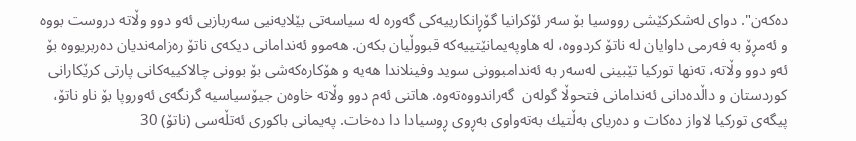ده‌که‌ن". دواى له‌شکرکێشى رووسیا بۆ سه‌ر ئۆکرانیا گۆڕانکارییه‌کى گه‌وره‌ له‌ سیاسه‌تى بێلایه‌نیى سه‌ربازیى ئه‌و دوو وڵاته‌ دروست بووه‌ و ئه‌مڕۆ به‌ فه‌رمى داوایان له‌ ناتۆ کردووه‌، له‌ هاوپه‌یمانێتییه‌که‌ قبووڵیان بکه‌ن. هه‌موو ئه‌ندامانى دیکه‌ى ناتۆ ره‌زامه‌ندیان ده‌ربریووه‌ بۆ ئه‌و دوو وڵاته‌، ته‌نها تورکیا تێبینى له‌سه‌ر‌ به‌ ئه‌ندامبوونى سوید وفینلاندا هه‌یه‌ و هۆکاره‌که‌شى بۆ بوونى چالاکییه‌کانى پارتى کرێکارانى کوردستان و داڵده‌دانى ئه‌ندامانى فتحوڵا گوله‌ن  گه‌راندووه‌ته‌وه‌. هاتنی ئەم دوو وڵاتە خاوەن جیۆسیاسیە گرنگەی ئەوروپا بۆ ناو ناتۆ، پیگەی تورکیا لاواز دەکات و دەریای بەڵتیك بەتەواوی بەڕوی ڕوسیادا دا دەخات. په‌یمانى باکورى ئه‌تڵه‌سى (ناتۆ) 30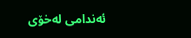ئه‌ندامى له‌خۆى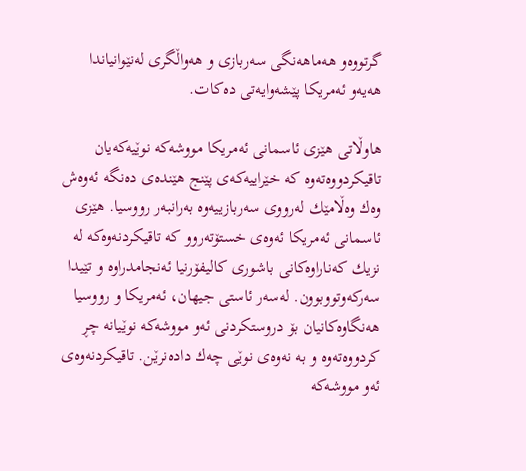گرتووه‌و هه‌ماهه‌نگى سه‌ربازى و هه‌واڵگرى له‌نێوانیاندا هه‌یه‌و ئه‌مریکا پێشه‌وایه‌تى ده‌کات.

هاوڵاتی هێزی ئاسمانی ئەمریكا مووشەكە نوێیەكەیان تاقیكردووەتەوە كە خێراییەكەی پێنج هێندەی دەنگە ئەوەش وەك وەڵامێك لەرووی سەربازییەوە بەرانبەر رووسیا. هێزی ئاسمانی ئەمریكا ئەوەی خستۆتەروو كە تاقیكردنەوەكە لە نزیك كەناراوەكانی باشوری كالیفۆرنیا ئەنجامدراوە و تێیدا سەركەوتووبوون. لەسەر ئاستی جیهان، ئەمریكا و رووسیا هەنگاوەكانیان بۆ دروستكردنی ئەو مووشەكە نوێیانە چڕ كردووەتەوە و بە نەوەی نوێی چەك دادەنرێن. تاقیكردنەوەی ئەو مووشەكە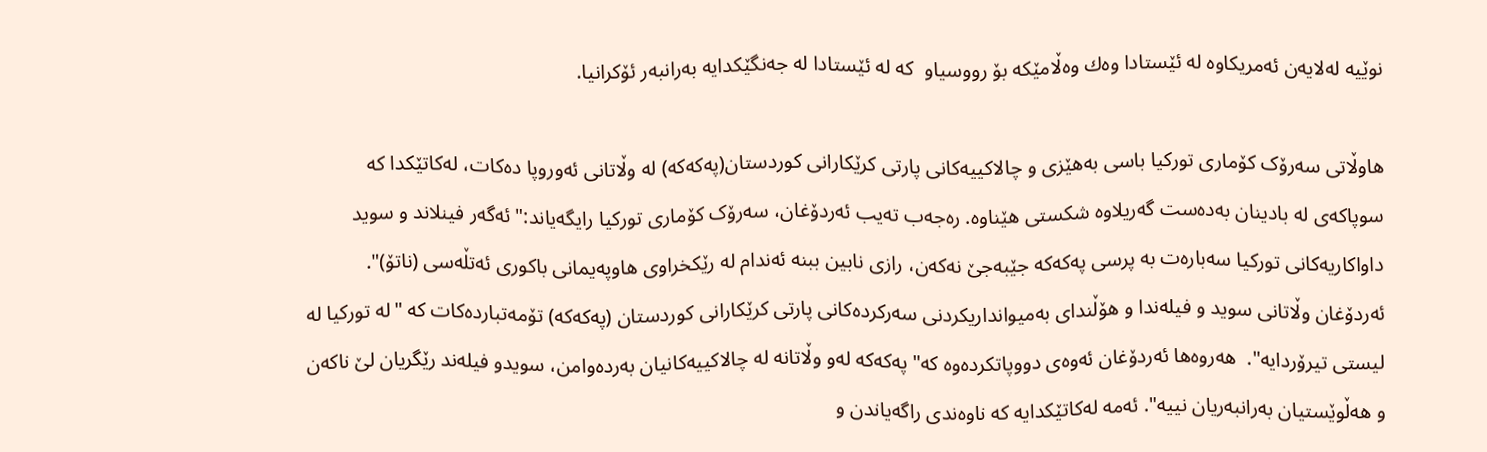نوێیە لەلایەن ئەمریكاوە لە ئێستادا وەك وەڵامێكە بۆ رووسیاو  كە لە ئێستادا لە جەنگێكدایە بەرانبەر ئۆكرانیا.

هاوڵاتى سه‌رۆک کۆمارى تورکیا باسى به‌هێزى و چالاکییه‌کانى پارتى کرێکارانى کوردستان(په‌که‌که‌) له‌ وڵاتانى ئه‌وروپا ده‌کات، له‌کاتێکدا که‌ سوپاکه‌ى له‌ بادینان به‌ده‌ست گه‌ریلاوه‌ شکستى هێناوه‌. ره‌جه‌ب ته‌یب ئه‌ردۆغان، سه‌رۆک کۆمارى تورکیا رایگه‌یاند:" ئه‌گه‌ر فینلاند و سوید داواکاریه‌کانى تورکیا سه‌باره‌ت به‌ پرسى په‌که‌که‌ جێبه‌جێ نه‌که‌ن، رازى نابین ببنه‌ ئه‌ندام له‌ رێکخراوى هاوپه‌یمانى باکورى ئه‌تڵه‌سى (ناتۆ)". ئه‌ردۆغان وڵاتانى سوید و فیله‌ندا و هۆڵنداى به‌میوانداریکردنى سه‌رکرده‌کانى پارتى کرێکارانى کوردستان (په‌که‌که‌) تۆمه‌تبارده‌کات که‌ "له‌ تورکیا له‌ لیستى تیرۆردایه‌".  هه‌روه‌ها ئه‌ردۆغان ئه‌وه‌ى دووپاتکرده‌وه‌ که‌" په‌که‌که‌ له‌و وڵاتانه‌ له‌ چالاکییه‌کانیان به‌رده‌وامن، سویدو فیله‌ند رێگریان لێ ناکه‌ن و هه‌ڵوێستیان به‌رانبه‌ریان نییه‌". ئه‌مه‌ له‌کاتێکدایه‌ که‌ ناوه‌ندى راگه‌یاندن و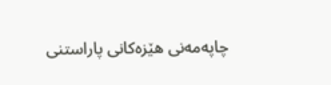چاپه‌مه‌نى هێزه‌کانى پاراستنى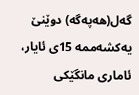گه‌ل(هه‌په‌گه‌) دوێنێ یه‌کشه‌ممه‌ 15ى ئایار، ئامارى مانگێکى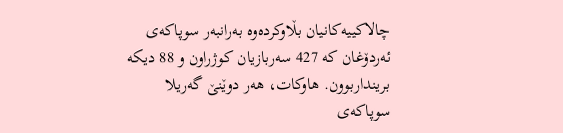چالاکییه‌کانیان بڵاوکرده‌وه‌ به‌رانبه‌ر سوپاکه‌ى ئه‌ردۆغان که‌ 427 سه‌ربازیان کوژراون و 88 دیکه‌ برینداربوون. هاوکات، هه‌ر دوێنێ گه‌ریلا سوپاکه‌ى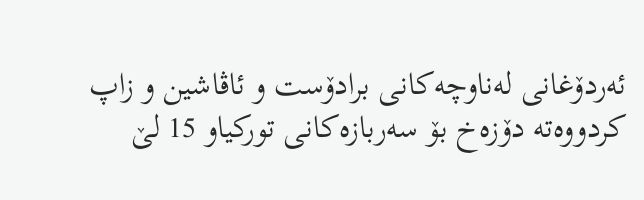ئه‌ردۆغانى له‌ناوچه‌کانى برادۆست و ئاڤاشین و زاپ کردووه‌ته‌ دۆزه‌خ بۆ سه‌ربازه‌کانى تورکیاو 15 لێ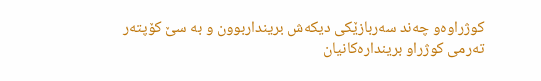کوژراوه‌و چه‌ند سه‌ربازێکى دیکه‌ش برینداربوون و به‌ سێ کۆپته‌ر ته‌رمى کوژراو برینداره‌کانیان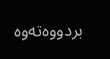بردووه‌ته‌وه‌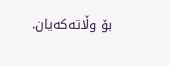بۆ وڵاته‌که‌یان.